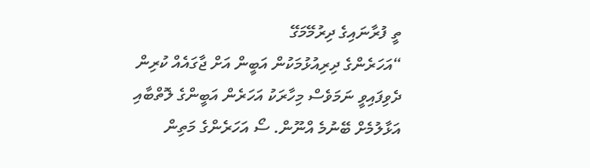ތީ ފުރާނައިގެ ދިރުމޭމަގޭ
“އަހަރެންގެ ދިރިއުޅުމަކުން އަބީން އަށް ޖާގައެއް ކުރިން ދެވިފައިވީ ނަމަވެސް މިހާރަކު އަހަރެން އަބީންގެ ލޮތްބާއި އަޅާލުމެށް ބޭނުމެ އްނޫން. ސޯ އަހަރެންގެ މަތިން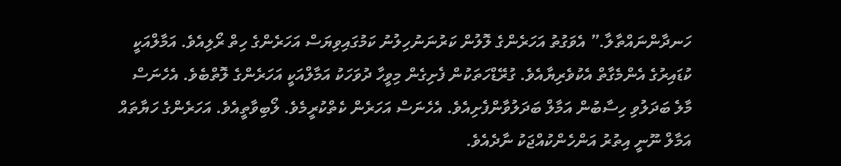ހަނދާންނައްތާލާ.” އެވަގުތު އަހަރެންގެ ލޮލުން ކަރުނަނުހިލުނު ކަމުގައިވިޔަސް އަހަރެންގެ ހިތް ރޯލިއެވެ. އަމާލްއަކީ ކުޑައިރުގެ އެންމެގާތް އެކުވެރިޔާއެވެ. ގުރޭޑްހަތަކުން ފެށިގެން މިވީހާ ދުވަހަކު އަމާލްއަކީ އަހަރެންގެ ލޮތްބެވެ. އެހެނަސް މާލެ ބަދަލުވި ހިސާބުން އަމާލް ބަދަލުވާންފެށިއެވެ. އެހެނަސް އަހަރެން ކެތްކުރީމެވެ. ލޯބިވާތީއެވެ. އަހަރެންގެ ހަޔާތައް އަމާލް ނޫނީ އިތުރު އަންހެންކުއްޖަކު ނާދެއެވެ.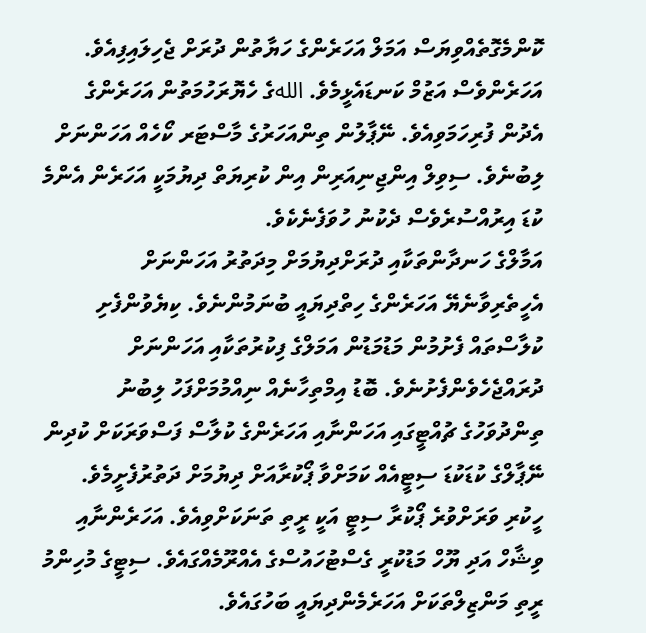ކޮންމެގޮތެއްވިޔަސް އަމަލް އަހަރެންގެ ހަޔާތުން ދުރަށް ޖެހިލައިފިއެވެ. އަހަރެންވެސް އަޒުމް ކަނޑައެޅީމެވެ. اللهގެ ހެޔޮރަހުމަތުން އަހަރެންގެ އެދުން ފުރިހަމަވިއެވެ. ނޭޕާލުން ތިންއަހަރުގެ މާސްޓަރ ކޯހެއް އަހަންނަށް ލިބުނެވެ. ސިވިލް އިންޖިނިއަރިން އިން ކުރިޔަތް ދިޔުމަކީ އަހަރެން އެންމެ ކުޑަ އިރުއްސުރެވެސް ދެކުނު ހުވަފެނެކެވެ.
އަމާލްގެ ހަނދާންތަކާއި ދުރަށްދިޔުމަށް މިދަތުރު އަހަންނަށް އެހީތެރިވާނެޔޭ އަހަރެންގެ ހިތްދިޔައީ ބުނަމުންނެވެ. ކިޔެވުންފެށި ކުލާސްތައް ފެށުމުން މަޑުމަޑުން އަމަލްގެ ފިކުރުތަކާއި އަހަންނަށް ދުރައްޖެހެވެންފެށުނެވެ. ބޮޑު އިމްތިހާނެއް ނިއްމުމަށްފަހު ލިބުނު ތިންދުވަހުގެ ޗުއްޓީގައި އަހަންނާއި އަހަރެންގެ ކުލާސް ފަސްވަރަކަށް ކުދިން ނޭޕާލްގެ ކުޑަކުޑަ ސިޓީއެއް ކަމަށްވާ ޕޯކުރާއަށް ދިޔުމަށް ދަތުރުފެށީމެވެ.
ހީކުރި ވަރަށްވުރެ ޕޯކުރާ ސިޓީ އަކީ ރީތި ތަނަކަށްވިއެވެ. އަހަރެންނާއި ވިޝާހް އަދި ޔޫހް މަޑުކުރީ ގެސްޓުހައުސްގެ އެއްރޫމެއްގައެވެ. ސިޓީގެ މުހިންމު ރީތި މަންޒިލްތަކަށް އަހަރެމެންދިޔައީ ބަހުގައެވެ.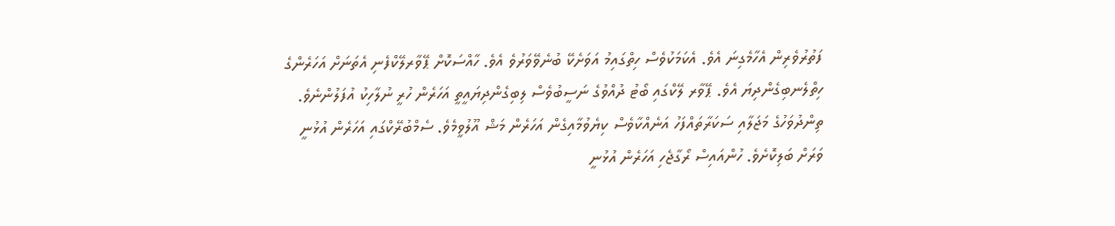ފަތުރުވެރިން އެހާމެގިނަ އެވެ. އެކަމަކުވެސް ހިތްގައިމު އަވަށެކޭ ބުނެވޭވަރުވެ އެވެ. ހާއްސަކޮށް ޕޭވާރލޭކްފެނި އެތަނަށް އަހަރެންގެ ހިތްލެނބިގެންދިޔަ އެވެ. ޕޭވާރ ލޭކްގައި ބޯޓު ދުއްވުގެ ނަސީބުވެސް ލިބިގެންދިޔައީތީ އަހަރެން ހުރީ ނުލާހިކު އުފަލުންނެވެ.
ތިންދުވަހުގެ މަޖަލާއި ސަކަރާތައްފަހު އަނެއްކާވެސް ކިޔެވުމާއިގެން އަހަރެން މަޝް އޫލުވީމެވެ. ސެމްބުރޭކްގައި އަހަރެން އުޅުނީ ވަރަށް ބަލިކޮށެވެ. ހުންއައިސް ރޯގާޖެހި އަހަރެން އުޅުނީ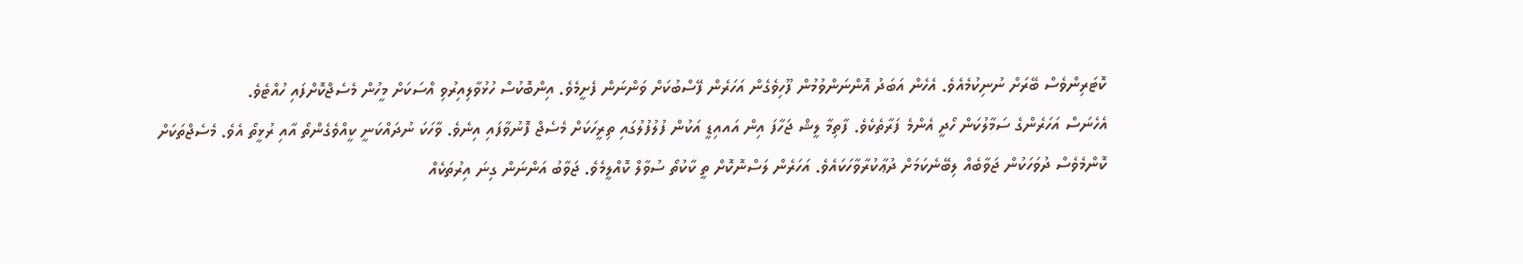ކޮޓަރިންވެސް ބޭރަށް ނުނިކުމެއެވެ. އެހެން އަބަދު އޮންނަންވުމުން ފޫހިވެގެން އަހަރެން ފޭސްބުކަށް ވަންނަން ފެށީމެވެ. އިންބޮކުސް ހުޅުވާލިއިރުވި އްސަކަށް މީހުން މެސެޖްކޮށްފައި ހުއްޓެވެ.
އެހެނަސް އަހަރެންގެ ސަމާލުކަން ހޯދީ އެންމެ ފަރާތެކެވެ. ފާތިމާ ލީޝް ޖަހާފަ އިން އައއިޑީ އަކުން ފުލުފުލުގައި ތިރީހަކަށް މެސެޖް ފޮނުވާފައި އިނެވެ. ވާހަކަ ނުދައްކަނީ ކީއްވެގެންތޯ އާއި ރުޅީތޯ އެވެ. މެސެޖްތަކަށް ކޮންމެވެސް ދުވަހަކުން ޖަވާބެއް ލިބޭނެކަމަށް ދުޢާކުރާވާހަކައެވެ. އަހަރެން ލަސްނޮކޮށް ތީ ކާކުތޯ ސުވާލް ކޮއްލީމެވެ. ޖަވާބު އަންނަން ގިނަ އިރުތަކެއް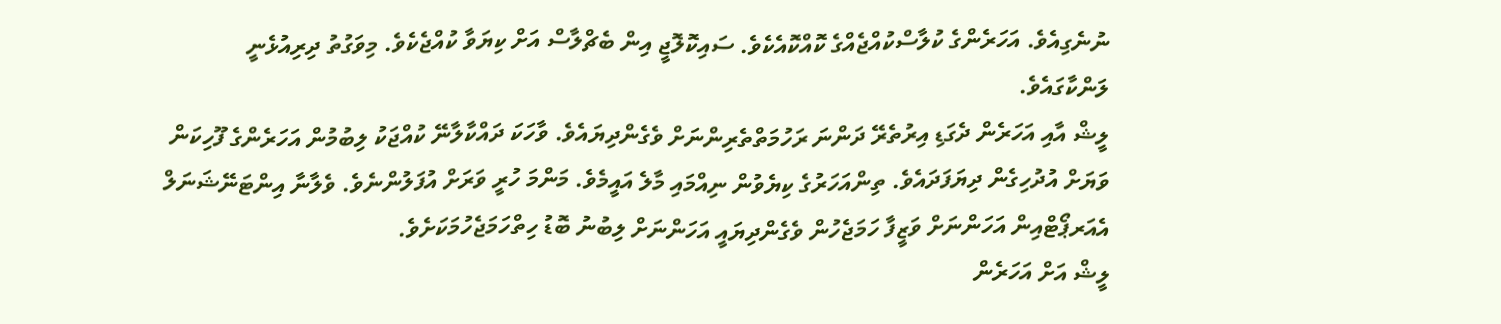ނުނެގިއެވެ. އަހަރެންގެ ކުލާސްކުއްޖެއްގެ ކޮއްކޮއެކެވެ. ސައިކޮލޮޖީ އިން ބެޗްލާސް އަށް ކިޔަވާ ކުއްޖެކެވެ. މިވަގުތު ދިރިއުޅެނީ ލަންކާގައެވެ.
ލީޝް އާއި އަހަރެން ދެގަޑި އިރުތެރޭ ދަންނަ ރަހުމަތްތެރިންނަށް ވެގެންދިޔައެވެ. ވާހަކަ ދައްކާލާނޭ ކުއްޖަކު ލިބުމުން އަހަރެންގެ ފޫހިކަން ވަޔަށް އުދުހިގެން ދިޔަފަދައެވެ. ތިންއަހަރުގެ ކިޔެވުން ނިއްމައި މާލެ އައީމެވެ. މަންމަ ހުރީ ވަރަށް އުފަލުންނެވެ. ވެލާނާ އިންޓަނޭޝަނަލް އެއަރޕޯޓްއިން އަހަންނަށް ވަޒީފާ ހަމަޖެހުން ވެގެންދިޔައީ އަހަންނަށް ލިބުނު ބޮޑު ހިތްހަމަޖެހުމަކަށެވެ.
ލީޝް އަށް އަހަރެން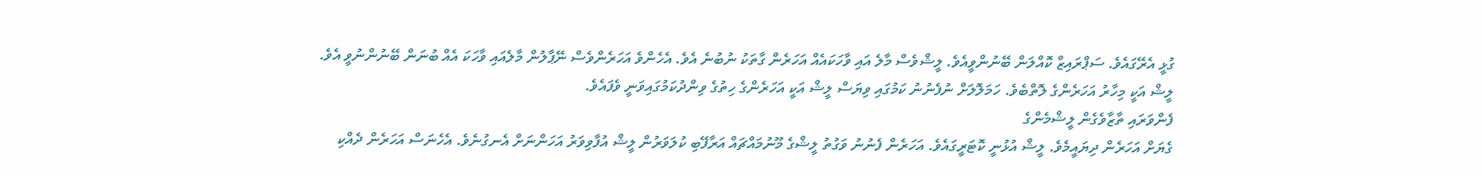ގުޅީ އެރޭގައެވެ. ސަޕްރައިޒް ކޮއްލަން ބޭނުންވީއެވެ. ލީޝްވެސް މާލެ އައި ވާހަކައެއް އަހަރެން ގާތަކު ނުބުނެ އެވެ. އެހެންވެ އަހަރެންވެސް ނޭޕާލުން މާލެއައި ވާހަކަ އެއް ބުނަން ބޭނުންނުވީ އެވެ. ލީޝް އަކީ މިހާރު އަހަރެންގެ ލޮތްބެވެ. ހަމަލޮލަށް ނުފެނުނު ކަމުގައި ވިޔަސް ލީޝް އަކީ އަހަރެންގެ ހިތުގެ ވިންދުކަމުގައިވަނީ ވެފައެވެ.
ފެންވަރައި ތާޒާވެގެން ލީޝްމެންގެ
ގެޔަށް އަހަރެން ދިޔައީމެވެ. ލީޝް އުޅުނީ ކޮޓަރީގައެވެ. އަހަރެން ފެނުނު ވަގުތު ލީޝްގެ މޫނުމައްޗައް އަރާފޭބި ކުލަވަރުން ލީޝް އުފާވިވަރު އަހަންނަށް އެނގުނެވެ. އެހެނަސް އަހަރެން ދެއްކި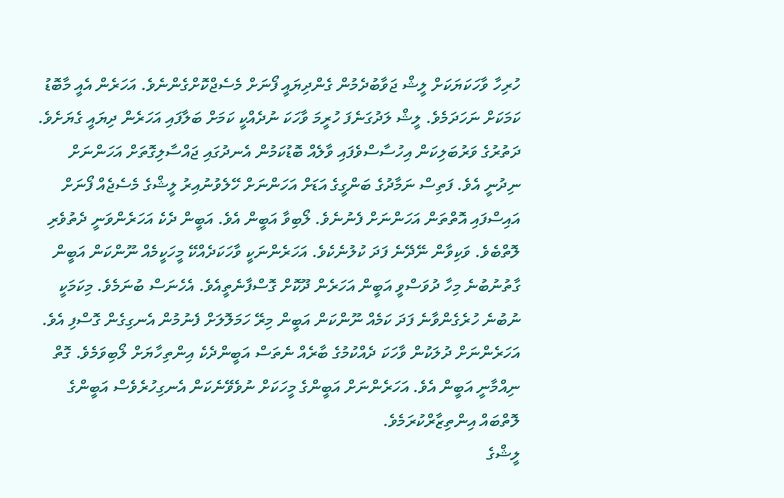ހުރިހާ ވާހަކަޔަކަށް ލީޝް ޖަވާބުދެމުން ގެންދިޔައީ ފޯނަށް މެސެޖްކޮށްގެންނެވެ. އަހަރެން އެއީ މާބޮޑު ކަމަކަށް ނަހަދަމެވެ. ލީޝް ލަދުގަނެފަ ހުރީމަ ވާހަކަ ނުދެއްކީ ކަމަށް ބަލާފައި އަހަރެން ދިޔައީ ގެޔަށެވެ.
ދަތުރުގެ ވަރުބަލިކަން އިހުސާސްވެފައި ވާލެއް ބޮޑުކަމުން އެނދުގައި ޖައްސާލިގޮތަށް އަހަންނަށް ނިދުނީ އެވެ. ފަތިސް ނަމާދުގެ ބަންގީގެ އަޑަށް އަހަންނަށް ހޭލެވުނުއިރު ލީޝްގެ މެސެޖެއް ފޯނަށް އައިސްފައި އޮތްތަން އަހަންނަށް ފެނުނެވެ. ލޯބިވާ އަބީން އެވެ. އަބީން ދެކެ އަހަރެންވަނީ ދެތުވެރި ލޮތްބެވެ. ވަކިވާން ނޭދޭނެ ފަދަ ކުލުނެކެވެ. އަހަރެންނަކީ ވާހަކަދެއްކޭ މީހަކީމެއް ނޫންކަން އަބީން ގާތުނުބުނެ މިހާ ދުވަސްވީ އަބީން އަހަރެން ދޫކޮށް ގޮސްފާނެތީއެވެ. އެހެނަސް ބުނަމެވެ. މިކަމަކީ ނުބުނެ ހުރެގެންވާނެ ފަދަ ކަމެއް ނޫންކަން އަބީން މިރޭ ހަމަލޮލަށް ފެނުމުން އެނގިގެން ގޮސްފި އެވެ. އަހަރެންނަށް ދުލަކުން ވާހަކަ ދެއްކުމުގެ ބާރެއް ނެތަސް އަބީންދެކެ އިންތިހާޔަށް ލޯބިވަމެވެ. ގޮތް ނިއްމާނީ އަބީން އެވެ. އަހަރެންނަށް އަބީންގެ މީހަކަށް ނުވެވޭނެކަން އެނގިހުރެވެސް އަބީންގެ ލޮތްބައް އިންތިޒާރްކުރަމެވެ.
ލީޝްގެ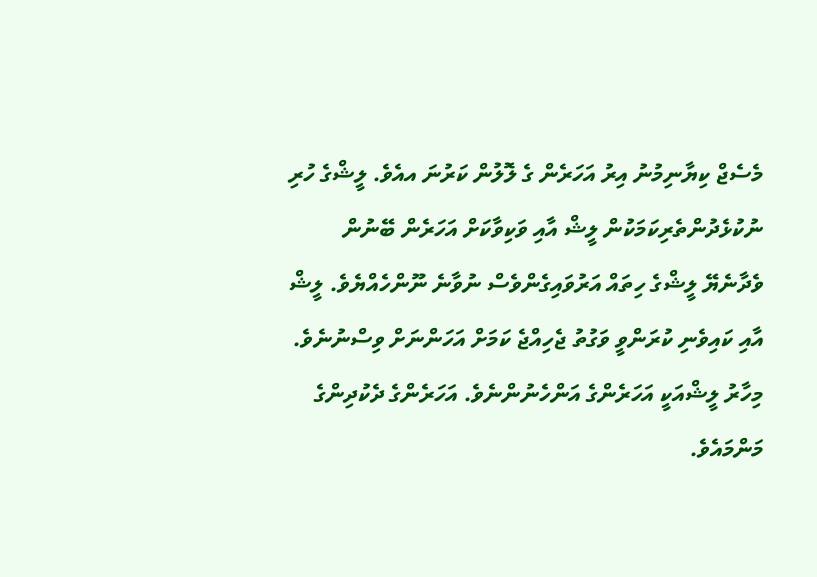މެސެޖް ކިޔާނިމުނު އިރު އަހަރެން ގެ ލޮލުން ކަރުނަ އއެވެ. ލީޝްގެ ހުރި ނުކުޅެދުންތެރިކަމަކުން ލީޝް އާއި ވަކިވާކަށް އަހަރެން ބޭނުން ވެދާނެޔޭ ލީޝްގެ ހިތައް އަރުވައިގެންވެސް ނުވާނެ ނޫންހެއްޔެވެ. ލީޝް އާއި ކައިވެނި ކުރަންވީ ވަގުތު ޖެހިއްޖެ ކަމަށް އަހަންނަށް ވިސްނުނެވެ.
މިހާރު ލީޝްއަކީ އަހަރެންގެ އަންހެނުންނެވެ. އަހަރެންގެ ދެކުދިންގެ މަންމައެވެ.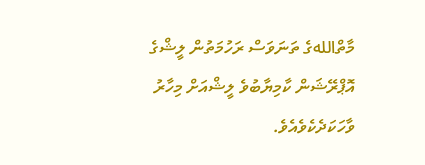މާތްاللهގެ ތަނަވަސް ރަހުމަތުން ލީޝްގެ އޮޕްރޭޝަން ކާމިޔާބުވެ ލީޝްއަށް މިހާރު ވާހަކަދެކެވެއެވެ.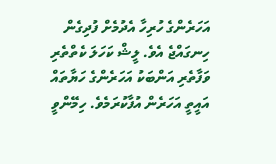އަހަރެންގެ ހުރިހާ އެދުމެށް ފުދިގެން ހިނގައްޖެ އެވެ. ލީޝް ކަހަލަ ކެތްތެރި ވަފާތެރި އަންބަކު އަހަރެންގެ ހަޔާތައް އައީތީ އަހަރެން އުފާކުރަމެވެ. ހިމޭންވީ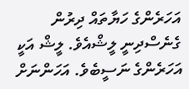އަހަރެންގެ ހަޔާތައް ދިރުން ގެނެސްދިނީ ލީޝްއެވެ. ލީޝް އަކީ އަހަރެންގެ ނަސީބެވެ. އަހަންނަށް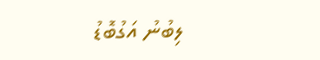ލިބުނު އަގުބޮޑު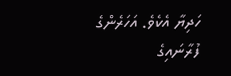ހަދިޔާ އެކެވެ. އަހަރެންގެ ފުރާނައިގެ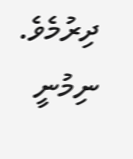ދިރުމެވެ.
ނިމުނީ